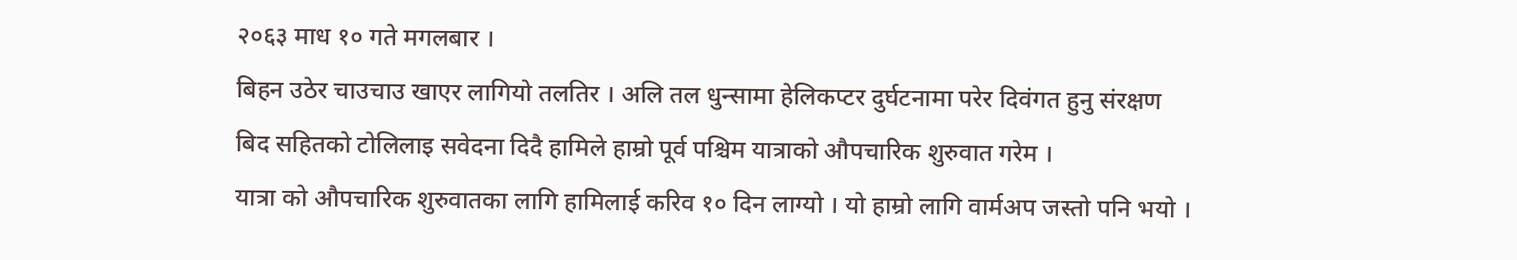२०६३ माध १० गते मगलबार ।
बिहन उठेर चाउचाउ खाएर लागियो तलतिर । अलि तल धुन्सामा हेलिकप्टर दुर्घटनामा परेर दिवंगत हुनु संरक्षण बिद सहितको टोलिलाइ सवेदना दिदै हामिले हाम्रो पूर्व पश्चिम यात्राको औपचारिक शुरुवात गरेम ।
यात्रा को औपचारिक शुरुवातका लागि हामिलाई करिव १० दिन लाग्यो । यो हाम्रो लागि वार्मअप जस्तो पनि भयो ।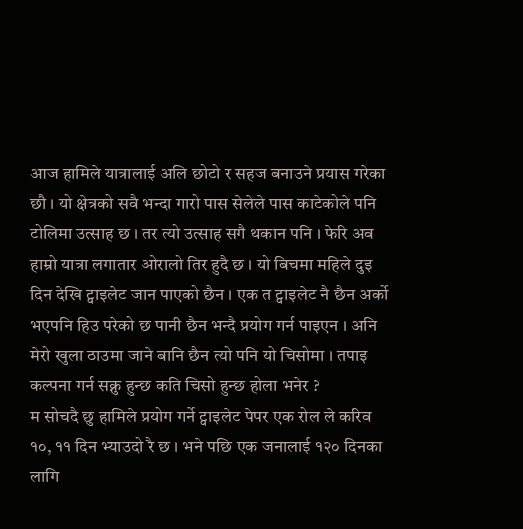आज हामिले यात्रालाई अलि छोटो र सहज बनाउने प्रयास गरेका छौ । यो क्षेत्रको सवै भन्दा गारो पास सेलेले पास काटेकोले पनि टोलिमा उत्साह छ । तर त्यो उत्साह सगै थकान पनि । फेरि अव हाम्रो यात्रा लगातार ओरालो तिर हुदै छ । यो बिचमा महिले दुइ दिन देखि ट्वाइलेट जान पाएको छैन । एक त ट्वाइलेट नै छैन अर्को भएपनि हिउ परेको छ पानी छैन भन्दै प्रयोग गर्न पाइएन । अनि मेरो खुला ठाउमा जाने बानि छैन त्यो पनि यो चिसोमा । तपाइ कल्पना गर्न सक्नु हुन्छ कति चिसो हुन्छ होला भनेर ?
म सोचदै छु हामिले प्रयोग गर्ने ट्वाइलेट पेपर एक रोल ले करिव १०, ११ दिन भ्याउदो रै छ । भने पछि एक जनालाई १२० दिनका लागि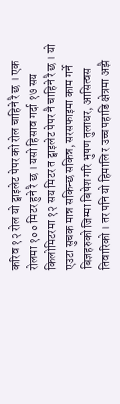करिव १२ रोल यो ट्वाइलेट पेपर को रोल चाहिने रै छ । एक रोलमा १०० मिटर हुने रै छ । यसो हिसाव गर्दा १७ सय किलोमिटरमा १२ सय मिटर त ट्वाइलेट पेपर नै चाहिने रै छ । यो एउटा सुचक मान्न सकिन्छ सकिन्न, सरसफाइमा काम गर्ने बिज्ञहरुको जिम्मा बिषेश गरि भुषण तुलाधर, आसित्वस तिवारिको । तर पनि यो हिमालि र उच्च पहाडि क्षेत्रमा अझै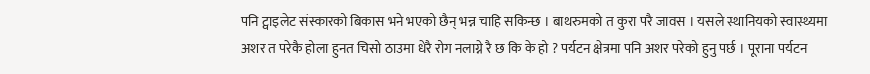पनि ट्वाइलेट संस्कारको बिकास भने भएको छैन् भन्न चाहि सकिन्छ । बाथरुमको त कुरा परै जावस । यसले स्थानियको स्वास्थ्यमा अशर त परेकै होला हुनत चिसो ठाउमा धेरै रोग नलाग्ने रै छ कि के हो ? पर्यटन क्षेत्रमा पनि अशर परेको हुनु पर्छ । पूराना पर्यटन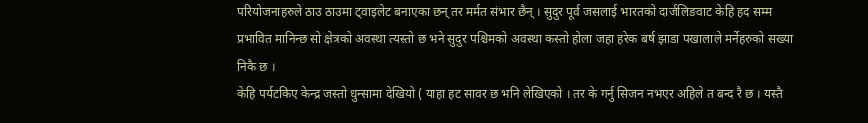परियोजनाहरुले ठाउ ठाउमा ट्वाइलेट बनाएका छन् तर मर्मत संभार छैन् । सुदुर पूर्व जसलाई भारतको दार्जलिङवाट केहि हद सम्म प्रभावित मानिन्छ सो क्षेत्रको अवस्था त्यस्तो छ भने सुदुर पश्चिमको अवस्था कस्तो होला जहा हरेक बर्ष झाडा पखालाले मर्नेहरुको सख्या निकै छ ।
केहि पर्यटकिए केन्द्र जस्तो धुन्सामा देखियो ( याहा हट सावर छ भनि लेखिएको । तर के गर्नु सिजन नभएर अहिले त बन्द रै छ । यस्तै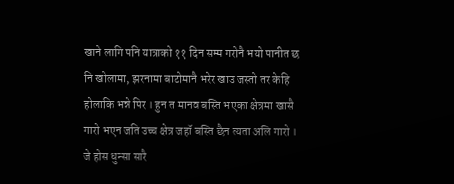खाने लागि पनि यात्राको ११ दिन सम्म गरोनै भयो पानीत छ नि खोलामा, झरनामा बाटोमानै भरेर खाउ जस्तो तर केहि होलाकि भन्ने पिर । हुन त मानव बस्ति भएका क्षेत्रमा खासै गारो भएन जति उच्च क्षेत्र जहॉ बस्ति छैन त्यता अलि गारो । जे होस धुन्सा सारै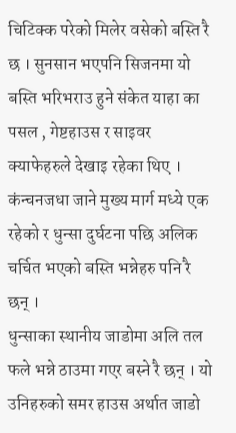चिटिक्क परेको मिलेर वसेको बस्ति रै छ । सुनसान भएपनि सिजनमा यो बस्ति भरिभराउ हुने संकेत याहा का पसल , गेष्टहाउस र साइवर क्याफेहरुले देखाइ रहेका थिए । कंन्चनजधा जाने मुख्य मार्ग मध्ये एक रहेको र धुन्सा दुर्घटना पछि अलिक चर्चित भएको बस्ति भन्नेहरु पनि रै छन् ।
धुन्साका स्थानीय जाडोमा अलि तल फले भन्ने ठाउमा गएर बस्ने रै छन् । यो उनिहरुको समर हाउस अर्थात जाडो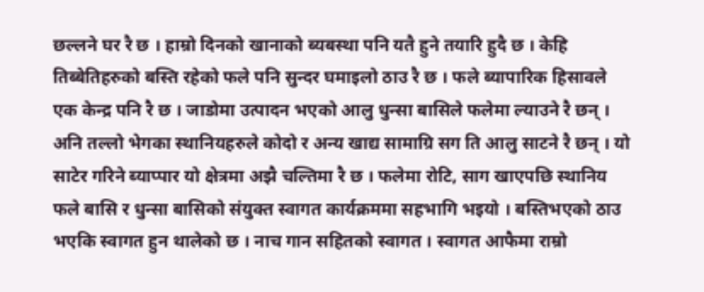छल्लने घर रै छ । हाम्रो दिनको खानाको ब्यबस्था पनि यतै हुने तयारि हुदै छ । केहि तिब्बेतिहरुको बस्ति रहेको फले पनि सुन्दर घमाइलो ठाउ रै छ । फले ब्यापारिक हिसावले एक केन्द्र पनि रै छ । जाडोमा उत्पादन भएको आलु धुन्सा बासिले फलेमा ल्याउने रै छन् । अनि तल्लो भेगका स्थानियहरुले कोदो र अन्य खाद्य सामाग्रि सग ति आलु साटने रै छन् । यो साटेर गरिने ब्याप्पार यो क्षेत्रमा अझै चल्तिमा रै छ । फलेमा रोटि, साग खाएपछि स्थानिय फले बासि र धुन्सा बासिको संयुक्त स्वागत कार्यक्रममा सहभागि भइयो । बस्तिभएको ठाउ भएकि स्वागत हुन थालेको छ । नाच गान सहितको स्वागत । स्वागत आफैमा राम्रो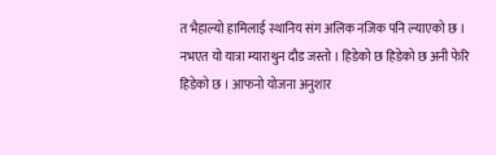त भैहाल्यो हामिलाई स्थानिय संग अलिक नजिक पनि ल्याएको छ । नभएत यो यात्रा म्याराथुन दौड जस्तो । हिडेको छ हिडेको छ अनी फेरि हिडेको छ । आफनो योजना अनुशार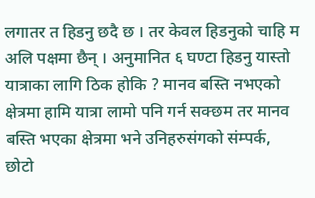लगातर त हिडनु छदै छ । तर केवल हिडनुको चाहि म अलि पक्षमा छैन् । अनुमानित ६ घण्टा हिडनु यास्तो यात्राका लागि ठिक होकि ? मानव बस्ति नभएको क्षेत्रमा हामि यात्रा लामो पनि गर्न सक्छम तर मानव बस्ति भएका क्षेत्रमा भने उनिहरुसंगको संम्पर्क, छोटो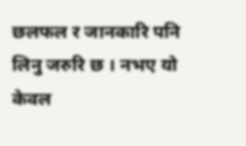छलफल र जानकारि पनि लिनु जरुरि छ । नभए यो केवल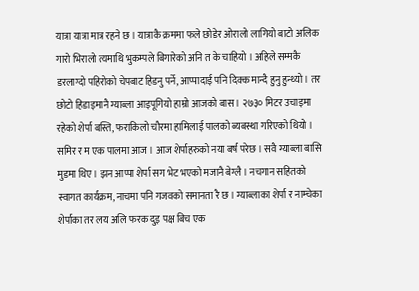यात्रा यात्रा मात्र रहने छ । यात्राकै क्रममा फले छोडेर ओरालो लागियो बाटो अलिक गारो भिरालो त्यमाथि भुकम्पले बिगारेको अनि त के चाहियो । अहिले सम्मकै डरलाग्दो पहिरोको चेपबाट हिडनु पर्ने, आप्पादाई पनि दिक्क मान्दै हुनु हुन्थ्यो । तर छोटो हिडाइमानै ग्याब्ला आइपूगियो हाम्रो आजको बास । २७३० मिटर उचाइमा रहेको शेर्पा बस्ति, फराकिलो चौरमा हामिलाई पालको ब्यबस्था गरिएको थियो । समिर र म एक पालमा आज । आज शेर्पाहरुको नया बर्ष परेछ । सवै ग्याब्ला बासि मुडमा थिए । झन आप्पा शेर्पा सग भेट भएको मजानै बेग्लै । नचगान सहितको स्वागत कार्यक्रम, नाचमा पनि गजवको समानता रै छ । ग्याब्लाका शेर्पा र नाम्चेका शेर्पाका तर लय अलि फरक दुइ पक्ष बिच एक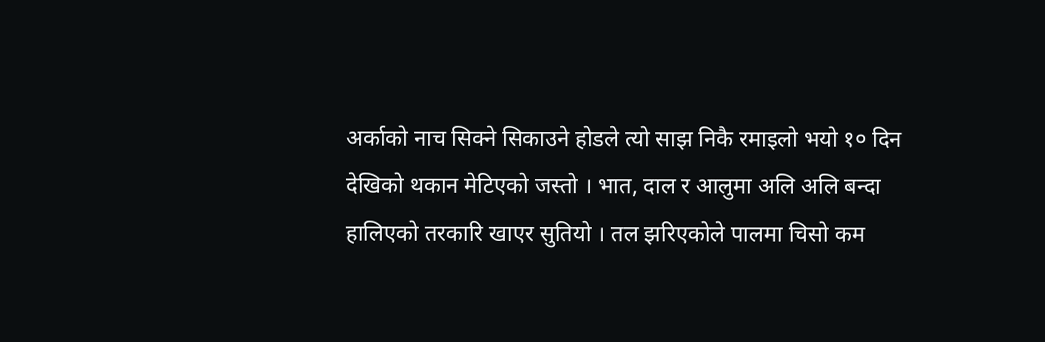अर्काको नाच सिक्ने सिकाउने होडले त्यो साझ निकै रमाइलो भयो १० दिन देखिको थकान मेटिएको जस्तो । भात, दाल र आलुमा अलि अलि बन्दा हालिएको तरकारि खाएर सुतियो । तल झरिएकोले पालमा चिसो कम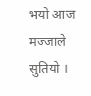भयो आज मज्जाले सुतियो ।